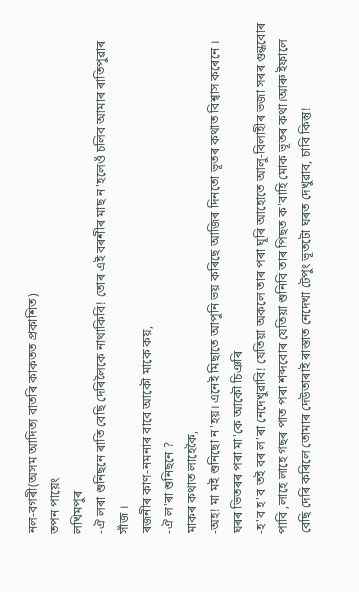নল-বগৰী(অসম আদিত্য বাতৰি কাকতত প্ৰকাশিত)
তপন পায়েং
লখিমপুৰ
-ঐ লৰা শুনিছনে ৰাতি বেছি দেৰিলৈকে নাথাকিবি! তোৰ এই বৰশীৰ মাছ ন'হলেওঁ চলিব আমাৰ ৰাতিপুৱাৰ সাঁজ ।
ৰজনীৰ কাণ-নমনাৰ বাবে আকৌ মাকে কয়,
-ঐ ল'ৰা শুনিছনে ?
মাকৰ কথাত লাহেকৈ,
-অহ! মা মই শুনিছো ন'হয়। এনেই মিছাতে আপুনি ভয় কৰিছে আজিৰ দিনতো ভূতৰ কথাত বিশ্বাস কৰেনে ।
ঘৰৰ ভিতৰৰ পৰা মা'কে আকৌ চিঞৰি
-হ'ব হ'ব তই বৰ ল'ৰা নেদেখুৱাবি! যেতিয়া অকলে তাৰ পৰা ঘূৰি আহোতে আলু-বিলাহীৰ ভজা সৰৰ গুন্ধবোৰ পাবি ,লাহে লাহে গছৰ পাত পৰা শব্দবোৰ যেতিয়া শুনিবি তাৰ পিছত ক'বাহি মোক ভূতৰ কথা।আৰু ইফালে বেছি দেৰি কৰিলে তোমাৰ দেউতাৰাই ৰাস্তাত নেদেখা টেপুং ভূতটো ঘৰত দেখুৱাব, চাবি কিন্তু!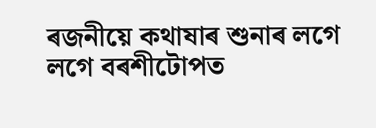ৰজনীয়ে কথাষাৰ শুনাৰ লগে লগে বৰশীটোপত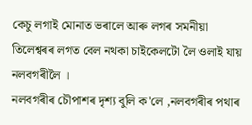কেচু লগাই মোনাত ভৰালে আৰু লগৰ সমনীয়া তিলেশ্বৰৰ লগত বেল নথকা চাইকেলটো লৈ ওলাই যায় নলবগৰীলৈ ।
নলবগৰীৰ চৌপাশৰ দৃশ্য বুলি ক'লে ,নলবগৰীৰ পথাৰ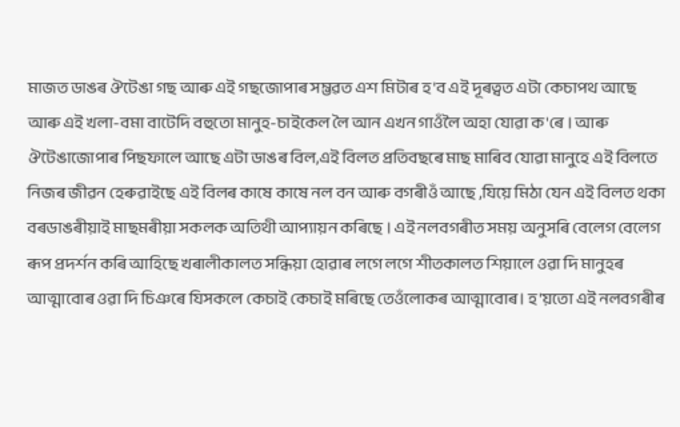মাজত ডাঙৰ ঔটেঙা গছ আৰু এই গছজোপাৰ সম্ভৱত এশ মিটাৰ হ'ব এই দূৰত্বত এটা কেচাপথ আছে আৰু এই খলা-বমা বাটেদি বহুতো মানুহ-চাইকেল লৈ আন এখন গাওঁলৈ অহা যোৱা ক'ৰে । আৰু ঔটেঙাজোপাৰ পিছফালে আছে এটা ডাঙৰ বিল,এই বিলত প্ৰতিবছৰে মাছ মাৰিব যোৱা মানুহে এই বিলতে নিজৰ জীৱন হেৰুৱাইছে এই বিলৰ কাষে কাষে নল বন আৰু বগৰীওঁ আছে ,যিয়ে মিঠা যেন এই বিলত থকা বৰডাঙৰীয়াই মাছমৰীয়া সকলক অতিথী আপ্যায়ন কৰিছে । এই নলবগৰীত সময় অনুসৰি বেলেগ বেলেগ ৰূপ প্ৰদৰ্শন কৰি আহিছে খৰালীকালত সন্ধিয়া হোৱাৰ লগে লগে শীতকালত শিয়ালে ওৱা দি মানুহৰ আত্মাবোৰ ওৱা দি চিঞৰে যিসকলে কেচাই কেচাই মৰিছে তেওঁলোকৰ আত্মাবোৰ। হ'য়তো এই নলবগৰীৰ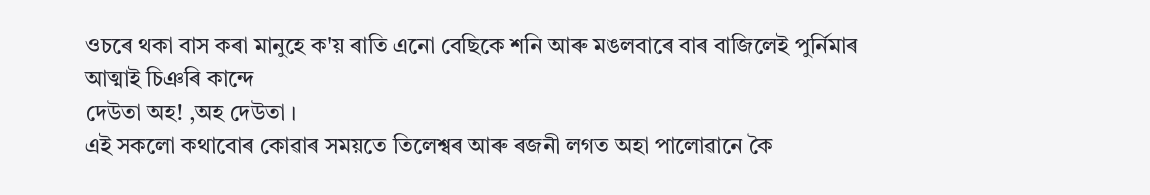ওচৰে থকা বাস কৰা মানুহে ক'য় ৰাতি এনো বেছিকে শনি আৰু মঙলবাৰে বাৰ বাজিলেই পুৰ্নিমাৰ আত্মাই চিঞৰি কান্দে
দেউতা অহ! ,অহ দেউতা ।
এই সকলো কথাবোৰ কোৱাৰ সময়তে তিলেশ্বৰ আৰু ৰজনী লগত অহা পালোৱানে কৈ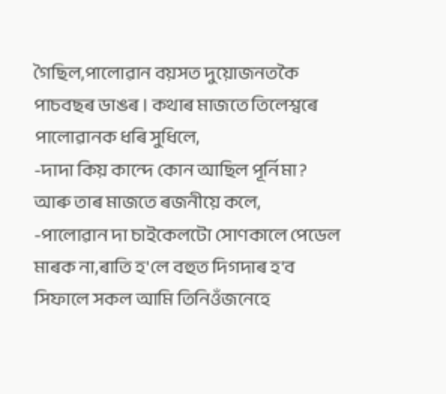গৈছিল,পালোৱান বয়সত দুয়োজনতকৈ পাচবছৰ ডাঙৰ । কথাৰ মাজতে তিলেশ্বৰে পালোৱানক ধৰি সুধিলে,
-দাদা কিয় কান্দে কোন আছিল পূৰ্নিমা?
আৰু তাৰ মাজতে ৰজনীয়ে কলে,
-পালোৱান দা চাইকেলটো সোণকালে পেডেল মাৰক না,ৰাতি হ'লে বহুত দিগদাৰ হ'ব সিফালে সকল আমি তিনিওঁজনেহে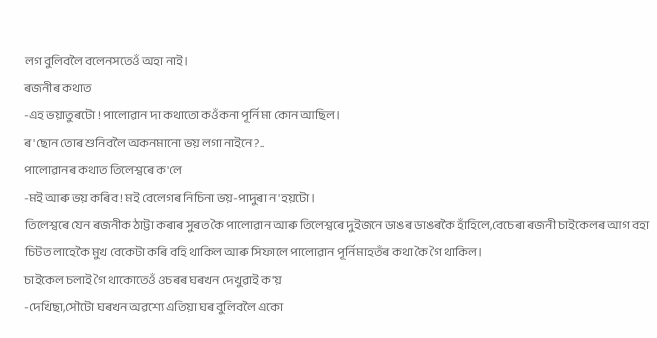লগ বুলিবলৈ বলেনসতেওঁ অহা নাই।
ৰজনীৰ কথাত
-এহ ভয়াতুৰটো ! পালোৱান দা কথাতো কওঁকনা পূৰ্নিমা কোন আছিল।
ৰ'ছোন তোৰ শুনিবলৈ অকনমানো ভয় লগা নাইনে?..
পালোৱানৰ কথাত তিলেশ্বৰে ক'লে
-মই আৰু ভয় কৰিব ! মই বেলেগৰ নিচিনা ভয়-পাদুৰা ন'হয়টো।
তিলেশ্বৰে যেন ৰজনীক ঠাট্টা কৰাৰ সুৰত কৈ পালোৱান আৰু তিলেশ্বৰে দুইজনে ডাঙৰ ডাঙৰকৈ হাঁহিলে,বেচেৰা ৰজনী চাইকেলৰ আগ বহা চিটত লাহেকৈ মুখ বেকেটা কৰি বহি থাকিল আৰু সিফালে পালোৱান পূৰ্নিমাহতঁৰ কথা কৈ গৈ থাকিল।
চাইকেল চলাই গৈ থাকোতেওঁ ওচৰৰ ঘৰখন দেখুৱাই ক'য়
-দেখিছা,সৌটো ঘৰখন অৱশ্যে এতিয়া ঘৰ বুলিবলৈ একো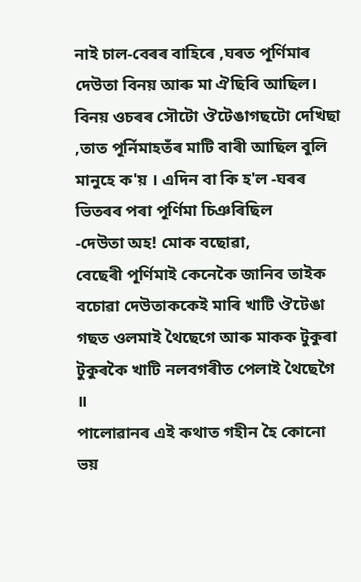নাই চাল-বেৰৰ বাহিৰে ,ঘৰত পূৰ্ণিমাৰ দেউতা বিনয় আৰু মা ঐছিৰি আছিল। বিনয় ওচৰৰ সৌটো ঔটেঙাগছটো দেখিছা ,তাত পূৰ্নিমাহতঁৰ মাটি বাৰী আছিল বুলি মানুহে ক'য় । এদিন বা কি হ'ল -ঘৰৰ ভিতৰৰ পৰা পূৰ্ণিমা চিঞৰিছিল
-দেউতা অহ! মোক বছোৱা,
বেছেৰী পূৰ্ণিমাই কেনেকৈ জানিব তাইক বচোৱা দেউতাককেই মাৰি খাটি ঔটেঙা গছত ওলমাই থৈছেগে আৰু মাকক টুকুৰা টুকুৰকৈ খাটি নলবগৰীত পেলাই থৈছেগৈ ॥
পালোৱানৰ এই কথাত গহীন হৈ কোনো ভয়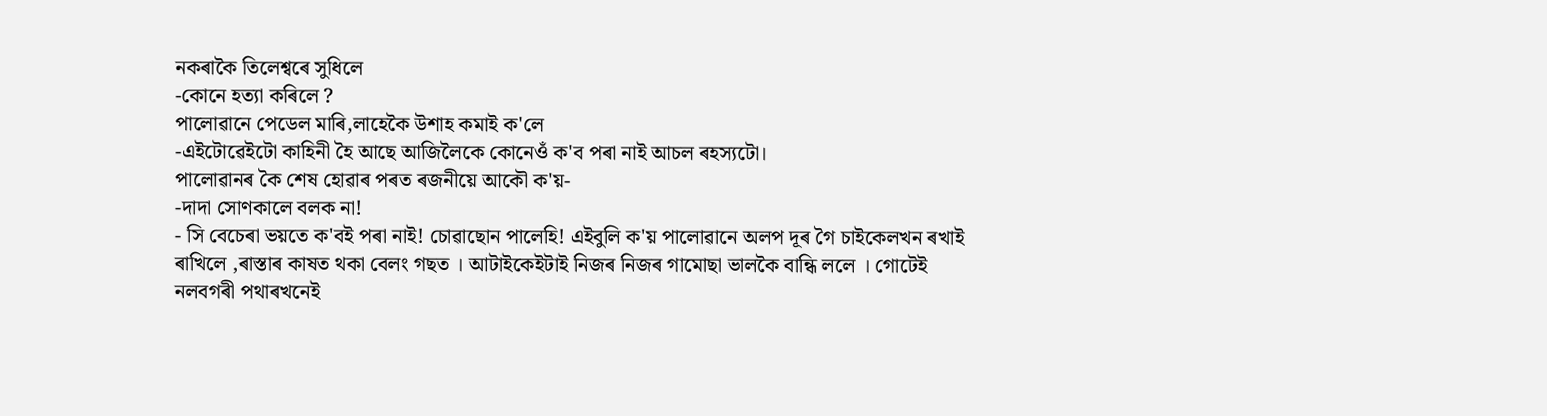নকৰাকৈ তিলেশ্বৰে সুধিলে
-কোনে হত্যা কৰিলে ?
পালোৱানে পেডেল মাৰি,লাহেকৈ উশাহ কমাই ক'লে
-এইটোৱেইটো কাহিনী হৈ আছে আজিলৈকে কোনেওঁ ক'ব পৰা নাই আচল ৰহস্যটো।
পালোৱানৰ কৈ শেষ হোৱাৰ পৰত ৰজনীয়ে আকৌ ক'য়-
-দাদা সোণকালে বলক না!
- সি বেচেৰা ভয়তে ক'বই পৰা নাই! চোৱাছোন পালেহি! এইবুলি ক'য় পালোৱানে অলপ দূৰ গৈ চাইকেলখন ৰখাই ৰাখিলে ,ৰাস্তাৰ কাষত থকা বেলং গছত । আটাইকেইটাই নিজৰ নিজৰ গামোছা ভালকৈ বান্ধি ললে । গোটেই নলবগৰী পথাৰখনেই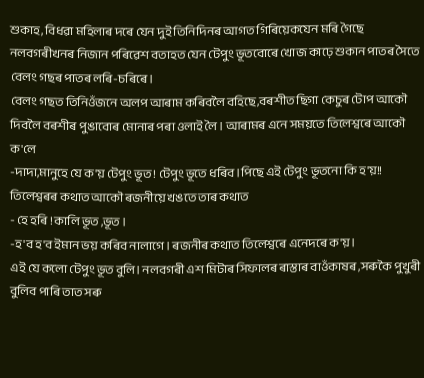শুকাহ, বিধৱা মহিলাৰ দৰে যেন দুই তিনিদিনৰ আগত গিৰিয়েকযেন মৰি গৈছে নলবগৰীখনৰ নিজান পৰিৱেশ বতাহত যেন টেপুং ভূতবোৰে খোজ কাঢ়ে শুকান পাতৰ সৈতে বেলং গছৰ পাতৰ লৰি-চৰিৰে ।
বেলং গছত তিনিওঁজনে অলপ আৰাম কৰিবলৈ বহিছে,বৰশীত ছিগা কেচুৰ টোপ আকৌ দিবলৈ বৰশীৰ পুঙাবোৰ মোনাৰ পৰা ওলাই লৈ । আৰামৰ এনে সময়তে তিলেশ্বৰে আকৌ ক'লে
-দাদা,মানুহে যে ক'য় টেপুং ভূত ! টেপুং ভূতে ধৰিব।পিছে এই টেপুং ভূতনো কি হ'য়!!
তিলেশ্বৰৰ কথাত আকৌ ৰজনীয়ে খঙতে তাৰ কথাত
- হে হৰি ! কালি ভূত ,ভূত ।
-হ'ব হ'ব ইমান ভয় কৰিব নালাগে । ৰজনীৰ কথাত তিলেশ্বৰে এনেদৰে ক'য়।
এই যে কলো টেপুং ভূত বুলি। নলবগৰী এশ মিটাৰ সিফালৰ ৰাস্তাৰ বাওঁকাষৰ ,সৰুকৈ পুখুৰী বুলিব পাৰি তাত সৰু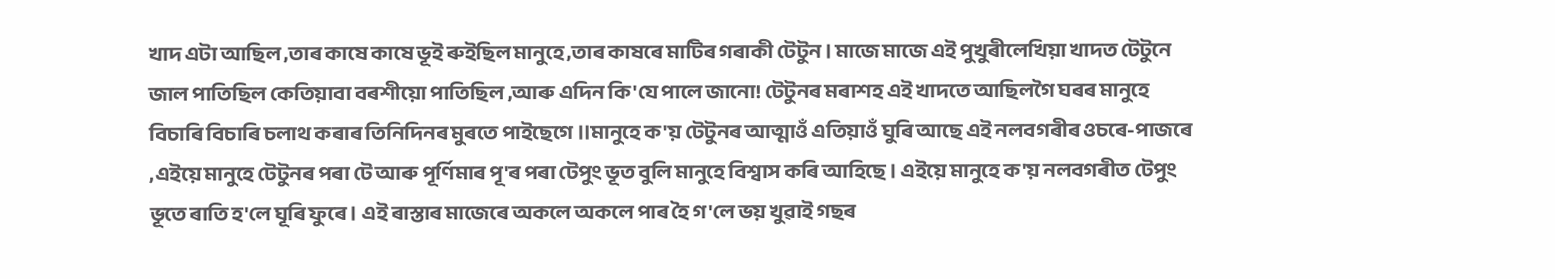খাদ এটা আছিল ,তাৰ কাষে কাষে ভূই ৰুইছিল মানুহে ,তাৰ কাষৰে মাটিৰ গৰাকী টেটুন । মাজে মাজে এই পুখুৰীলেখিয়া খাদত টেটুনে জাল পাতিছিল কেতিয়াবা বৰশীয়ো পাতিছিল ,আৰু এদিন কি'যে পালে জানো! টেটুনৰ মৰাশহ এই খাদতে আছিলগৈ ঘৰৰ মানুহে বিচাৰি বিচাৰি চলাথ কৰাৰ তিনিদিনৰ মুৰতে পাইছেগে ॥মানুহে ক'য় টেটুনৰ আত্মাওঁ এতিয়াওঁ ঘুৰি আছে এই নলবগৰীৰ ওচৰে-পাজৰে ,এইয়ে মানুহে টেটুনৰ পৰা টে আৰু পূৰ্ণিমাৰ পূ'ৰ পৰা টেপুং ভূত বুলি মানুহে বিশ্বাস কৰি আহিছে । এইয়ে মানুহে ক'য় নলবগৰীত টেপুং ভূতে ৰাতি হ'লে ঘূৰি ফুৰে । এই ৰাস্তাৰ মাজেৰে অকলে অকলে পাৰ হৈ গ'লে ভয় খুৱাই গছৰ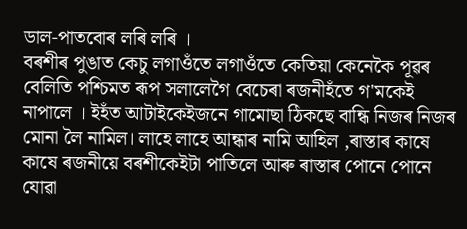ডাল-পাতবোৰ লৰি লৰি ।
বৰশীৰ পুঙাত কেচু লগাওঁতে লগাওঁতে কেতিয়া কেনেকৈ পূৱৰ বেলিতি পশ্চিমত ৰূপ সলালেগৈ বেচেৰা ৰজনীহঁতে গ'মকেই নাপালে । ইহঁত আটাইকেইজনে গামোছা ঠিকছে বান্ধি নিজৰ নিজৰ মোনা লৈ নামিল। লাহে লাহে আন্ধাৰ নামি আহিল ,ৰাস্তাৰ কাষে কাষে ৰজনীয়ে বৰশীকেইটা পাতিলে আৰু ৰাস্তাৰ পোনে পোনে যোৱা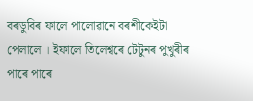বৰডুবিৰ ফালে পালোৱানে বৰশীকেইটা পেলালে । ইফালে তিলেশ্বৰে টেটুনৰ পুখুৰীৰ পাৰে পাৰে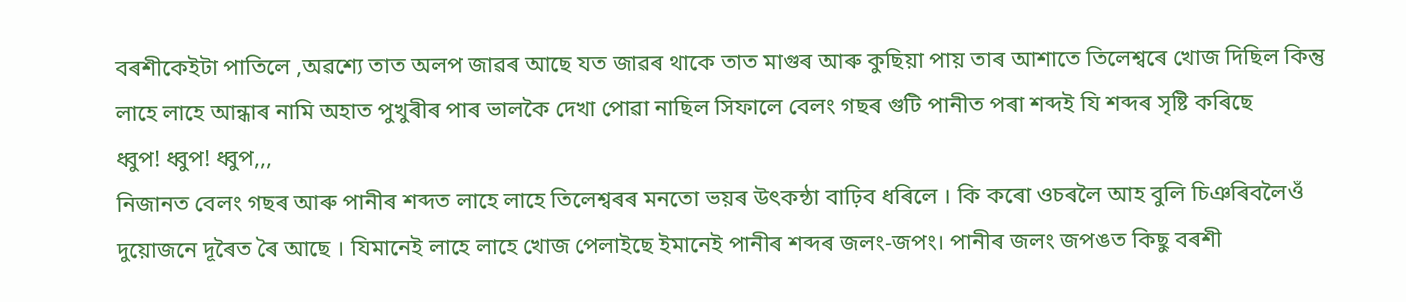বৰশীকেইটা পাতিলে ,অৱশ্যে তাত অলপ জাৱৰ আছে যত জাৱৰ থাকে তাত মাগুৰ আৰু কুছিয়া পায় তাৰ আশাতে তিলেশ্বৰে খোজ দিছিল কিন্তু লাহে লাহে আন্ধাৰ নামি অহাত পুখুৰীৰ পাৰ ভালকৈ দেখা পোৱা নাছিল সিফালে বেলং গছৰ গুটি পানীত পৰা শব্দই যি শব্দৰ সৃষ্টি কৰিছে
ধ্বুপ! ধ্বুপ! ধ্বুপ,,,
নিজানত বেলং গছৰ আৰু পানীৰ শব্দত লাহে লাহে তিলেশ্বৰৰ মনতো ভয়ৰ উৎকন্ঠা বাঢ়িব ধৰিলে । কি কৰো ওচৰলৈ আহ বুলি চিঞৰিবলৈওঁ দুয়োজনে দূৰৈত ৰৈ আছে । যিমানেই লাহে লাহে খোজ পেলাইছে ইমানেই পানীৰ শব্দৰ জলং-জপং। পানীৰ জলং জপঙত কিছু বৰশী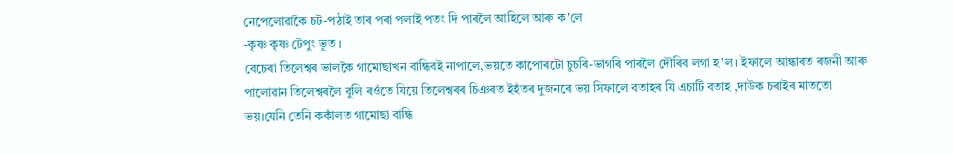নেপেলোৱাকৈ চট-পঠাই তাৰ পৰা পলাই পতং দি পাৰলৈ আহিলে আৰু ক'লে
-কৃষ্ণ কৃষ্ণ টেপুং ভূত ।
বেচেৰা তিলেশ্বৰ ভালকৈ গামোছাখন বান্ধিবই নাপালে,ভয়তে কাপোৰটো চুচৰি-ভাগৰি পাৰলৈ দৌৰিব লগা হ'ল। ইফালে আন্ধাৰত ৰজনী আৰু পালোৱান তিলেশ্বৰলৈ বুলি ৰওঁতে যিয়ে তিলেশ্বৰৰ চিঞৰত ইহঁতৰ দুজনৰে ভয় সিফালে বতাহৰ যি এচাটি বতাহ ,দাউক চৰাইৰ মাততো ভয়।যেনি তেনি ককাঁলত গামোছা বান্ধি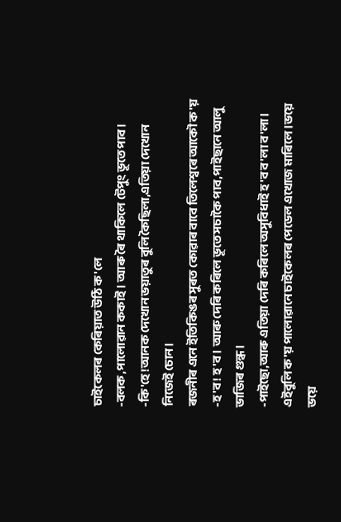চাইকেলৰ কেৰিয়াত উঠি ক'লে
-বলক ,পালোৱান ককাই। আৰু ৰৈ থাকিলে টেপুং ভূতে পাব।
-কি'হে !আনক দেখোন ভয়াতুৰ বুলি কৈছিলা,এতিয়া দেখোন নিজেই চোন।
ৰজনীৰ এনে ইতিকিঙৰ সুৰত কোৱাৰ বাবে তিলেশ্বৰে আকৌ ক'য়
-হ'ব ! হ'ব। আৰু দেৰি কৰিলে ভূতে সচাকৈ পাব,পাইছানে আলু ভাজিৰ গুন্ধ।
-পাইছো,আৰু এতিয়া দেৰি কৰিলে অসুবিধাই হ'ব ব'লা ব'লা।
এইবুলি ক'য় পালোৱানে চাইকেলৰ পেডেল এখোজ মাৰিলে ।ভয়ে ভয়ে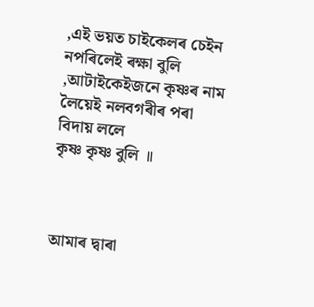,এই ভয়ত চাইকেলৰ চেইন নপৰিলেই ৰক্ষা বুলি ,আটাইকেইজনে কৃষ্ণৰ নাম লৈয়েই নলবগৰীৰ পৰা বিদায় ললে
কৃষ্ণ কৃষ্ণ বুলি ॥



আমাৰ দ্বাৰা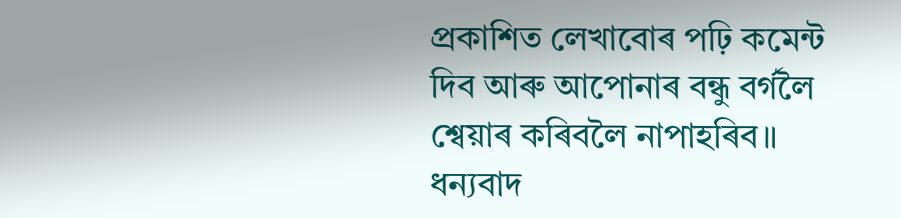প্ৰকাশিত লেখাবোৰ পঢ়ি কমেন্ট দিব আৰু আপোনাৰ বন্ধু বৰ্গলৈ শ্বেয়াৰ কৰিবলৈ নাপাহৰিব॥
ধন্যবাদ